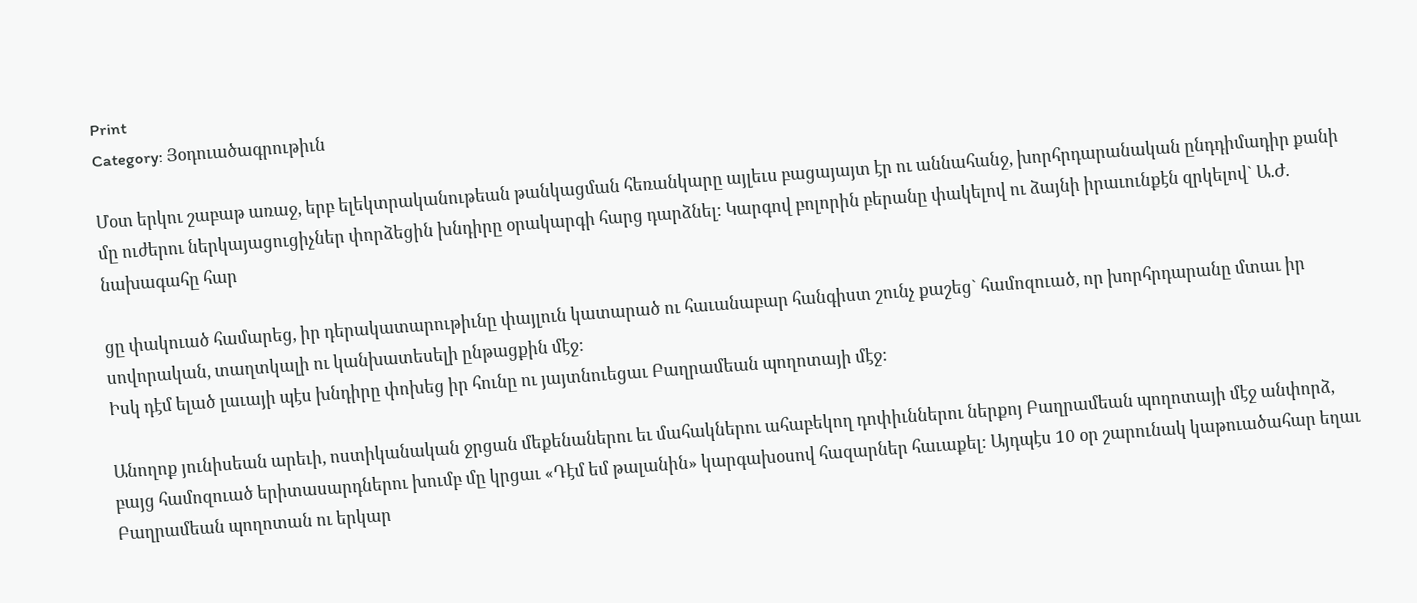Print
Category: Յօդուածագրութիւն

Մօտ երկու շաբաթ առաջ, երբ ելեկտրականութեան թանկացման հեռանկարը այլեւս բացայայտ էր ու աննահանջ, խորհրդարանական ընդդիմադիր քանի մը ուժերու ներկայացուցիչներ փորձեցին խնդիրը օրակարգի հարց դարձնել: Կարգով բոլորին բերանը փակելով ու ձայնի իրաւունքէն զրկելով` Ա.Ժ. նախագահը հար

ցը փակուած համարեց, իր դերակատարութիւնը փայլուն կատարած ու հաւանաբար հանգիստ շունչ քաշեց` համոզուած, որ խորհրդարանը մտաւ իր սովորական, տաղտկալի ու կանխատեսելի ընթացքին մէջ:
Իսկ դէմ ելած լաւայի պէս խնդիրը փոխեց իր հունը ու յայտնուեցաւ Բաղրամեան պողոտայի մէջ:

Անողոք յունիսեան արեւի, ոստիկանական ջրցան մեքենաներու եւ մահակներու ահաբեկող դոփիւններու ներքոյ Բաղրամեան պողոտայի մէջ անփորձ, բայց համոզուած երիտասարդներու խումբ մը կրցաւ «Դէմ եմ թալանին» կարգախօսով հազարներ հաւաքել: Այդպէս 10 օր շարունակ կաթուածահար եղաւ Բաղրամեան պողոտան ու երկար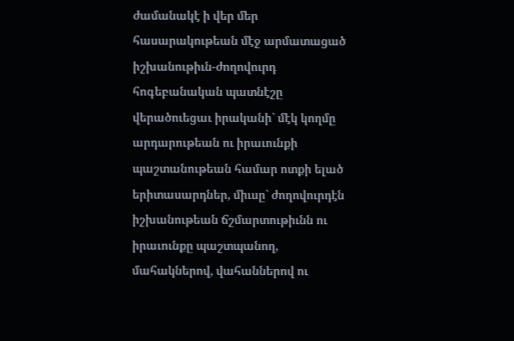ժամանակէ ի վեր մեր հասարակութեան մէջ արմատացած իշխանութիւն-ժողովուրդ հոգեբանական պատնէշը վերածուեցաւ իրականի` մէկ կողմը արդարութեան ու իրաւունքի պաշտանութեան համար ոտքի ելած երիտասարդներ, միւսը` ժողովուրդէն իշխանութեան ճշմարտութիւնն ու իրաւունքը պաշտպանող, մահակներով, վահաններով ու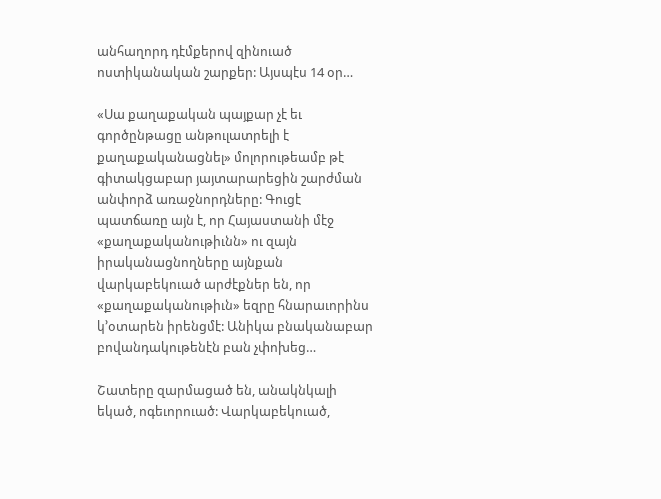անհաղորդ դէմքերով զինուած ոստիկանական շարքեր: Այսպէս 14 օր…

«Սա քաղաքական պայքար չէ եւ գործընթացը անթուլատրելի է քաղաքականացնել» մոլորութեամբ թէ գիտակցաբար յայտարարեցին շարժման անփորձ առաջնորդները: Գուցէ պատճառը այն է, որ Հայաստանի մէջ «քաղաքականութիւնն» ու զայն իրականացնողները այնքան վարկաբեկուած արժէքներ են, որ «քաղաքականութիւն» եզրը հնարաւորինս կ’օտարեն իրենցմէ: Անիկա բնականաբար բովանդակութենէն բան չփոխեց…

Շատերը զարմացած են, անակնկալի եկած, ոգեւորուած: Վարկաբեկուած,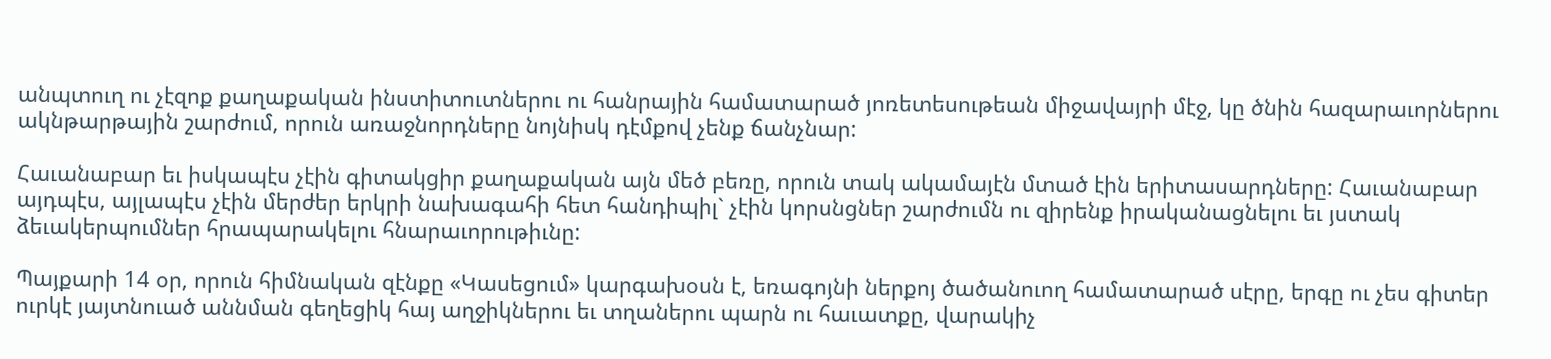անպտուղ ու չէզոք քաղաքական ինստիտուտներու ու հանրային համատարած յոռետեսութեան միջավայրի մէջ, կը ծնին հազարաւորներու ակնթարթային շարժում, որուն առաջնորդները նոյնիսկ դէմքով չենք ճանչնար:

Հաւանաբար եւ իսկապէս չէին գիտակցիր քաղաքական այն մեծ բեռը, որուն տակ ակամայէն մտած էին երիտասարդները: Հաւանաբար այդպէս, այլապէս չէին մերժեր երկրի նախագահի հետ հանդիպիլ` չէին կորսնցներ շարժումն ու զիրենք իրականացնելու եւ յստակ ձեւակերպումներ հրապարակելու հնարաւորութիւնը:

Պայքարի 14 օր, որուն հիմնական զէնքը «Կասեցում» կարգախօսն է, եռագոյնի ներքոյ ծածանուող համատարած սէրը, երգը ու չես գիտեր ուրկէ յայտնուած աննման գեղեցիկ հայ աղջիկներու եւ տղաներու պարն ու հաւատքը, վարակիչ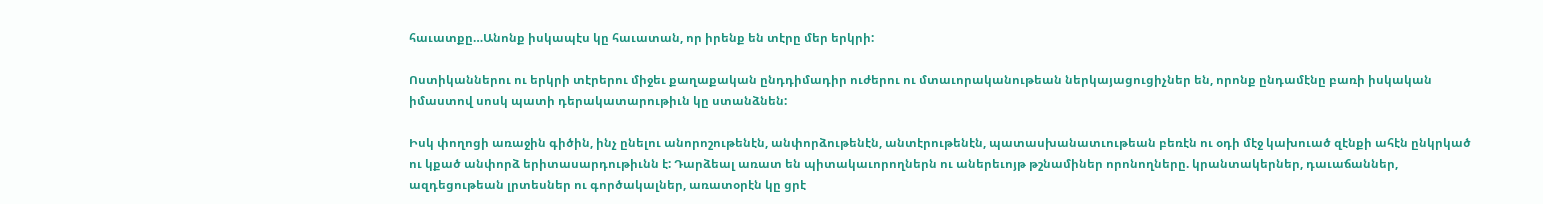հաւատքը…Անոնք իսկապէս կը հաւատան, որ իրենք են տէրը մեր երկրի:

Ոստիկաններու ու երկրի տէրերու միջեւ քաղաքական ընդդիմադիր ուժերու ու մտաւորականութեան ներկայացուցիչներ են, որոնք ընդամէնը բառի իսկական իմաստով սոսկ պատի դերակատարութիւն կը ստանձնեն:

Իսկ փողոցի առաջին գիծին, ինչ ընելու անորոշութենէն, անփորձութենէն, անտէրութենէն, պատասխանատւութեան բեռէն ու օդի մէջ կախուած զէնքի ահէն ընկրկած ու կքած անփորձ երիտասարդութիւնն է: Դարձեալ առատ են պիտակաւորողներն ու աներեւոյթ թշնամիներ որոնողները. կրանտակերներ, դաւաճաններ, ազդեցութեան լրտեսներ ու գործակալներ, առատօրէն կը ցրէ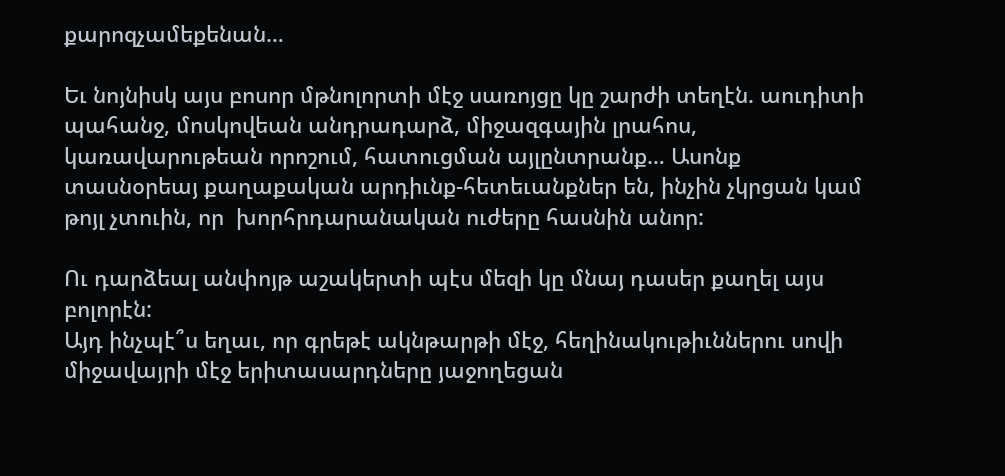քարոզչամեքենան…

Եւ նոյնիսկ այս բոսոր մթնոլորտի մէջ սառոյցը կը շարժի տեղէն. աուդիտի պահանջ, մոսկովեան անդրադարձ, միջազգային լրահոս, կառավարութեան որոշում, հատուցման այլընտրանք… Ասոնք տասնօրեայ քաղաքական արդիւնք-հետեւանքներ են, ինչին չկրցան կամ թոյլ չտուին, որ  խորհրդարանական ուժերը հասնին անոր:

Ու դարձեալ անփոյթ աշակերտի պէս մեզի կը մնայ դասեր քաղել այս բոլորէն:
Այդ ինչպէ՞ս եղաւ, որ գրեթէ ակնթարթի մէջ, հեղինակութիւններու սովի միջավայրի մէջ երիտասարդները յաջողեցան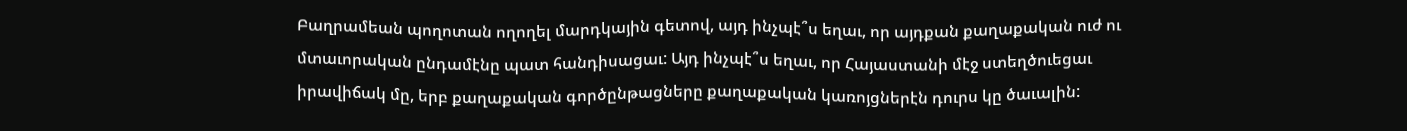Բաղրամեան պողոտան ողողել մարդկային գետով, այդ ինչպէ՞ս եղաւ, որ այդքան քաղաքական ուժ ու մտաւորական ընդամէնը պատ հանդիսացաւ: Այդ ինչպէ՞ս եղաւ, որ Հայաստանի մէջ ստեղծուեցաւ իրավիճակ մը, երբ քաղաքական գործընթացները քաղաքական կառոյցներէն դուրս կը ծաւալին: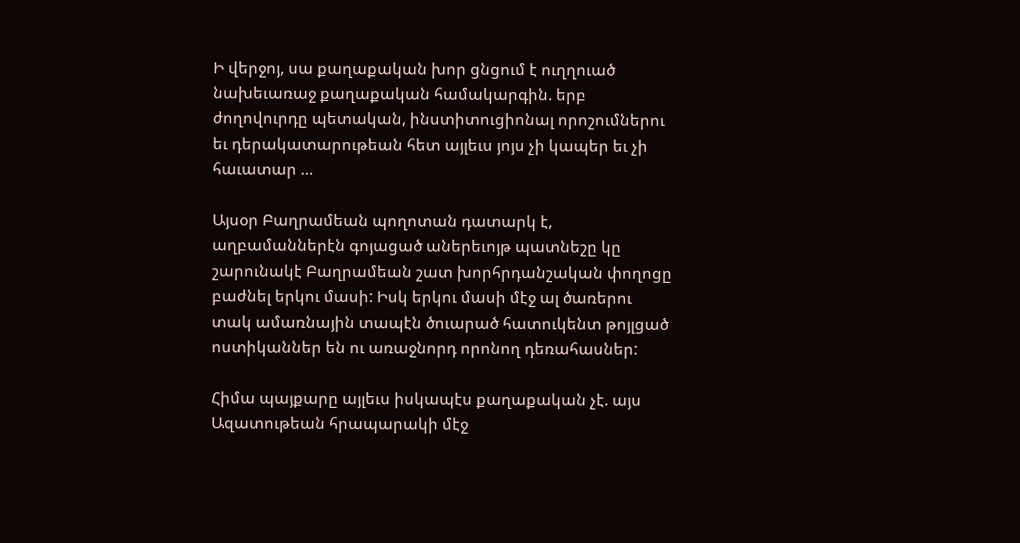Ի վերջոյ, սա քաղաքական խոր ցնցում է ուղղուած նախեւառաջ քաղաքական համակարգին. երբ ժողովուրդը պետական, ինստիտուցիոնալ որոշումներու եւ դերակատարութեան հետ այլեւս յոյս չի կապեր եւ չի հաւատար …

Այսօր Բաղրամեան պողոտան դատարկ է, աղբամաններէն գոյացած աներեւոյթ պատնեշը կը շարունակէ Բաղրամեան շատ խորհրդանշական փողոցը բաժնել երկու մասի: Իսկ երկու մասի մէջ ալ ծառերու տակ ամառնային տապէն ծուարած հատուկենտ թոյլցած ոստիկաններ են ու առաջնորդ որոնող դեռահասներ:

Հիմա պայքարը այլեւս իսկապէս քաղաքական չէ. այս Ազատութեան հրապարակի մէջ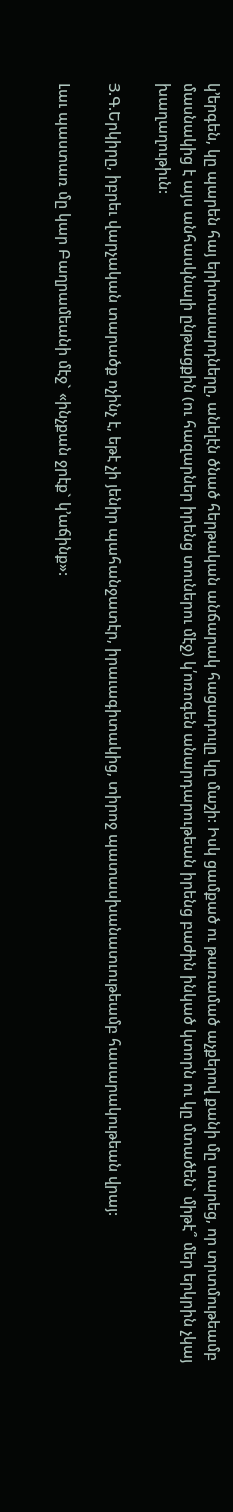կ’երգեն, կը պարեն հայ երիտասարդները, անելէն ծնած հերթական անճարակ հացադուլը կը մաշի: Իսկ ցամքած ու թառամած աչքերով քանի մը տարեց, որ տրտմութեամբ մասնակից է այս անհասկնալի ընթացքին (ու հազարներ իրենց տուներու մէջ) կ՛ոռոգեն անարդարութեան իրենց բաժին ինկած կտորն ու կը մտածեն` միթէ՞ մեր երկրին չկայ խաղաղութիւն:

Յ.Գ.Երկիրը, իբրեւ վարչական տարածք ոչինչ է, եթէ չի յենիր պահանջատէր, իրաւագիտակից, տիրոջ պատասխանատւութեամբ հասարակութեան վրայ:

Լաւ պաստառ մը կար Բաղրամեանի մէջ` «ինչքան ջրէք` կ’աճինք»: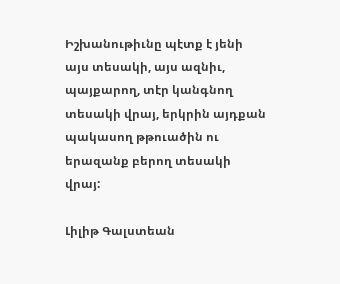Իշխանութիւնը պէտք է յենի այս տեսակի, այս ազնիւ, պայքարող, տէր կանգնող տեսակի վրայ, երկրին այդքան պակասող թթուածին ու երազանք բերող տեսակի վրայ:

Լիլիթ Գալստեան